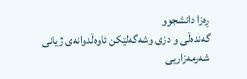ڕەزا دانشجوو
گەندەڵی و دزی وشەگەلێکن ئاوەڵدوانەی ژیانی شەرمەزاریی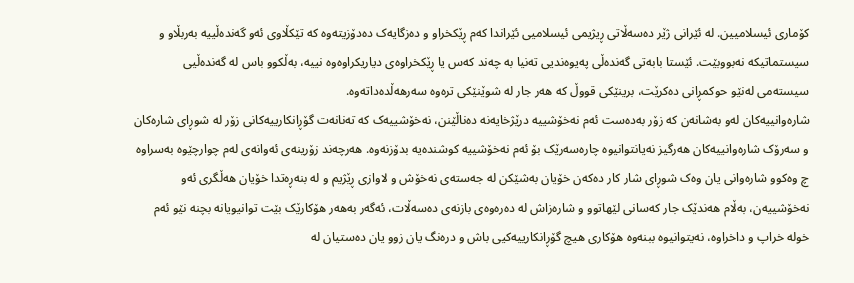کۆماری ئیسلامیین. لە ئێرانی ژێر دەسەڵاتی ڕیژیمی ئیسلامیی ئێراندا کەم ڕێکخراو و دەزگایەک دەدۆزیتەوە کە تێکڵاوی ئەو گەندەڵییە بەربڵاو و سیستماتیکە نەبووبێت. ئێستا بابەتی گەندەڵی پەیوەندیی تەنیا بە چەند کەس یا ڕێکخراوەی دیاریکراوەوە نییە، بەڵکوو باس لە گەندەڵیی سیستەمی لەنێو حوکمڕانی دەکرێت، برینێکی قووڵ کە هەر جار لە شوێنێکی ترەوە سەرهەڵدەداتەوە.
شارەوانییەکان لەو بەشانەن کە زۆر بەدەست ئەم نەخۆشییە درێژخایەنە دەناڵێنن، نەخۆشییەک کە تەنانەت گۆڕانکارییەکانی زۆر لە شوڕای شارەکان و سەرۆک شارەوانییەکان هەرگیز نەیانتوانیوە چارەسەرێک بۆ ئەم نەخۆشییە کوشندەیە بدۆزنەوە. هەرچەند زۆرینەی ئەوانەی لەم چوارچێوە بەسراوە چ وەکوو شارەوانی یان وەک شوڕای شار کار دەکەن خۆیان بەشێکن لە جەستەی نەخۆش و لاوازی ڕێژیم و لە بنەڕەتدا خۆیان هەڵگری ئەو نەخۆشییەن، بەڵام هەندێک جار کەسانی لێهاتوو و شارەزاش لە دەرەوەی بازنەی دەسەڵات، ئەگەر بەهەر هۆکارێک بێت توانیویانە بچنە نێو ئەم خولە خراپ و داخراوە، نەیتوانیوە ببنەوە هۆکاری هیچ گۆڕانکارییەکیی باش و درەنگ یان زوو یان دەستیان لە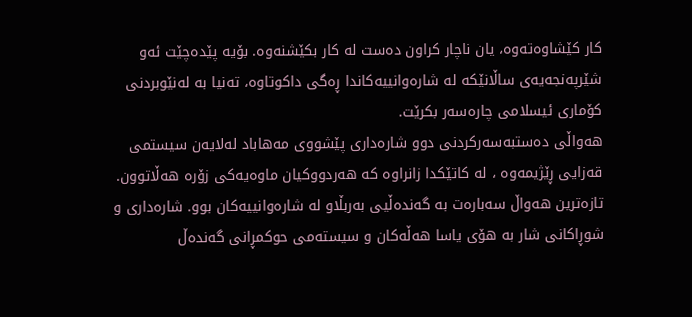کار کێشاوەتەوە، یان ناچار کراون دەست لە کار بکێشنەوە. بۆیە پێدەچێت ئەو شێرپەنجەیەی ساڵانێکە لە شارەوانییەکاندا ڕەگی داکوتاوە، تەنیا بە لەنێوبردنی کۆماری ئیسلامی چارەسەر بکرێت.
هەواڵی دەستبەسەرکردنی دوو شارەداری پێشووی مەهاباد لەلایەن سیستمی قەزایی ڕێژیمەوە ، لە کاتێکدا زانراوە کە هەردووکیان ماوەیەکی زۆرە هەڵاتوون. تازەترین هەواڵ سەبارەت بە گەندەڵیی بەربڵاو لە شارەوانییەکان بوو. شارەداری و شوڕاکانی شار بە هۆی یاسا هەڵەکان و سیستەمی حوکمڕانی گەندەڵ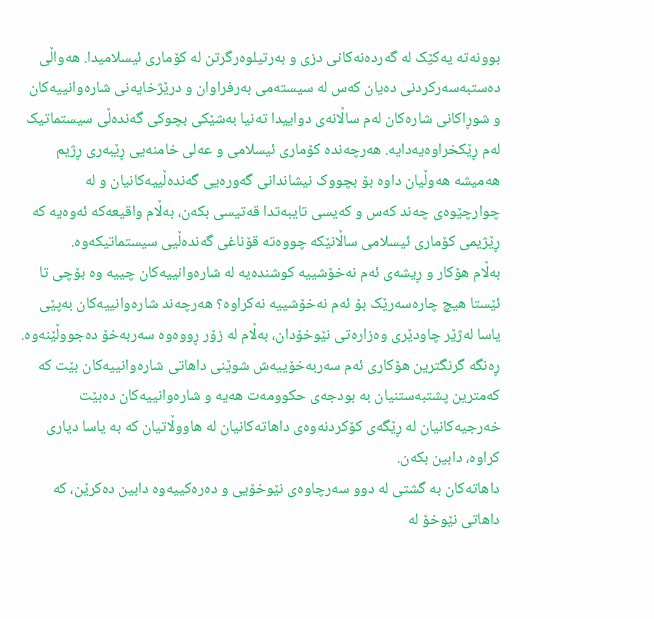بوونەتە یەکێک لە گەردەنەکانی دزی و بەرتیلوەرگرتن لە کۆماری ئیسلامیدا. هەواڵی دەستبەسەرکردنی دەیان کەس لە سیستەمی بەرفراوان و درێژخایەنی شارەوانییەکان و شوڕاکانی شارەکان لەم ساڵانەی دواییدا تەنیا بەشێکی بچوکی گەندەڵی سیستماتیک لەم ڕێکخراوەیەدایە. هەرچەندە کۆماری ئیسلامی و عەلی خامنەیی ڕێبەری ڕژیم هەمیشە هەوڵیان داوە بۆ بچووک نیشاندانی گەورەیی گەندەڵییەکانیان و لە چوارچێوەی چەند کەس و کەیسی تایبەتدا قەتیسی بکەن، بەڵام واقیعەکە ئەوەیە کە ڕێژیمی کۆماری ئیسلامی ساڵانێکە چووەتە قۆناغی گەندەڵیی سیستماتیکەوە.
بەڵام هۆکار و ڕیشەی ئەم نەخۆشییە کوشندەیە لە شارەوانییەکان چییە وە بۆچی تا ئێستا هیچ چارەسەرێک بۆ ئەم نەخۆشییە نەکراوە؟ هەرچەند شارەوانییەکان بەپێی یاسا لەژێر چاودێری وەزارەتی نێوخۆدان، بەڵام لە زۆر ڕووەوە سەربەخۆ دەجووڵێنەوە. ڕەنگە گرنگترین هۆکاری ئەم سەربەخۆییەش شوێنی داهاتی شارەوانییەکان بێت کە کەمترین پشتبەستنیان بە بودجەی حکوومەت هەیە و شارەوانییەکان دەبێت خەرجیەکانیان لە ڕێگەی کۆکردنەوەی داهاتەکانیان لە هاووڵاتیان کە بە یاسا دیاری کراوە، دابین بکەن.
داهاتەکان بە گشتی لە دوو سەرچاوەی نێوخۆیی و دەرەکییەوە دابین دەکرێن، کە داهاتی نێوخۆ لە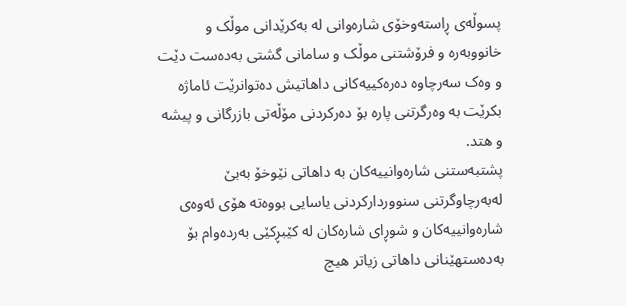پسوڵەی ڕاستەوخۆی شارەوانی لە بەکرێدانی موڵک و خانووبەرە و فرۆشتنی موڵک و سامانی گشتی بەدەست دێت و وەک سەرچاوە دەرەکییەکانی داهاتیش دەتوانرێت ئاماژە بکرێت بە وەرگرتنی پارە بۆ دەرکردنی مۆڵەتی بازرگانی و پیشە و هتد.
پشتبەستنی شارەوانییەکان بە داهاتی نێوخۆ بەبێ لەبەرچاوگرتنی سنووردارکردنی یاسایی بووەتە هۆی ئەوەی شارەوانییەکان و شوڕای شارەکان لە کێبڕکێی بەردەوام بۆ بەدەستهێنانی داهاتی زیاتر هیچ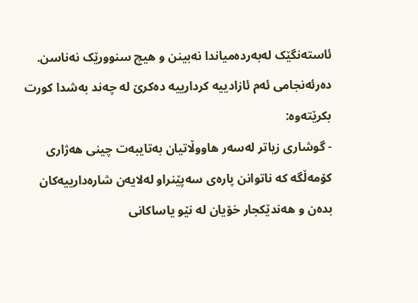ئاستەنگێک لەبەردەمیاندا نەبینن و هیچ سنوورێک نەناسن. دەرئەنجامی ئەم ئازادییە کردارییە دەکرێ لە چەند بەشدا کورت بکرێتەوە:
- گوشاری زیاتر لەسەر هاووڵاتیان بەتایبەت چینی هەژاری کۆمەڵگە کە ناتوانن پارەی سەپێنراو لەلایەن شارەدارییەکان بدەن و هەندێکجار خۆیان لە نێو یاساکانی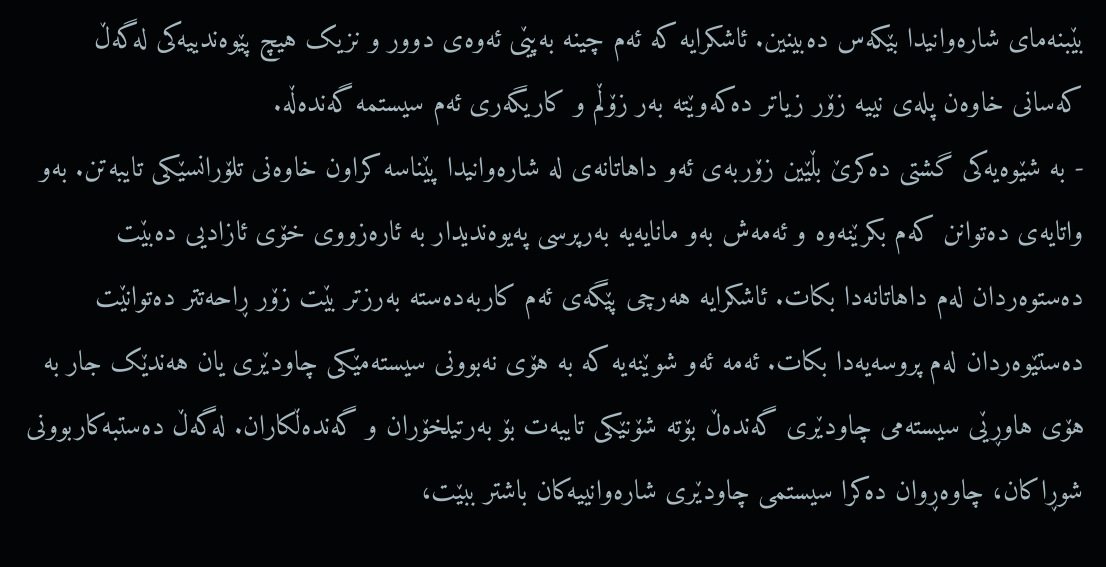بێبنەمای شارەوانیدا بێکەس دەبینین. ئاشکرایە کە ئەم چینە بەپێی ئەوەی دوور و نزیک هیچ پێوەندییەکی لەگەڵ کەسانی خاوەن پلەی نییە زۆر زیاتر دەکەوێتە بەر زۆڵم و کاریگەری ئەم سیستمە گەندەڵە.
- بە شێوەیەکی گشتی دەکرێ بڵێین زۆربەی ئەو داهاتانەی لە شارەوانیدا پێناسە کراون خاوەنی تلۆرانسێکی تایبەتن. بەو واتایەی دەتوانن کەم بکرێنەوە و ئەمەش بەو مانایەیە بەرپرسی پەیوەندیدار بە ئارەزووی خۆی ئازادیی دەبێت دەستوەردان لەم داهاتانەدا بکات. ئاشکرایە هەرچی پێگەی ئەم کاربەدەستە بەرزتر بێت زۆر ڕاحەتتر دەتوانێت دەستێوەردان لەم پروسەیەدا بکات. ئەمە ئەو شوێنەیە کە بە هۆی نەبوونی سیستەمێکی چاودێری یان هەندێک جار بە هۆی هاوڕێی سیستەمی چاودێری گەندەڵ بۆتە شۆنێکی تایبەت بۆ بەرتیلخۆران و گەندەڵکاران. لەگەڵ دەستبەکاربوونی شوڕاکان، چاوەڕوان دەکرا سیستمی چاودێری شارەوانییەکان باشتر ببێت،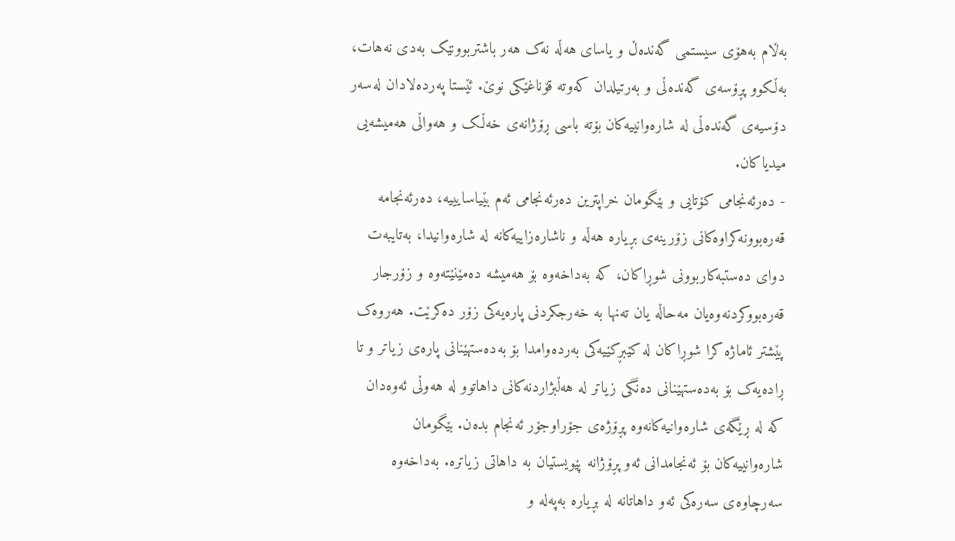بەڵام بەهۆی سیستمی گەندەڵ و یاسای هەڵە نەک هەر باشتربوونێک بەدی نەهات، بەڵکوو پڕۆسەی گەندەڵی و بەرتیلدان کەوتە قۆناغێکی نوێ. ئێستا پەردەلادان لەسەر دۆسیەی گەندەڵی لە شارەوانییەکان بۆتە باسی ڕۆژانەی خەڵک و هەواڵی هەمیشەیی میدیاکان.
- دەرئەنجامی کۆتایی و بێگومان خراپترین دەرئەنجامی ئەم بێیاسایییە، دەرئەنجامە قەرەبوونەکراوەکانی زۆرینەی بڕیارە هەڵە و ناشارەزاییەکانە لە شارەوانیدا، بەتایبەت دوای دەستبەکاربوونی شوڕاکان، کە بەداخەوە بۆ هەمیشە دەمێنێتەوە و زۆرجار قەرەبووکردنەوەیان مەحاڵە یان تەنها بە خەرجکردنی پارەیەکی زۆر دەکرێت. هەروەک پێشتر ئاماژە کرا شوڕاکان لە کێبڕکێیەکی بەردەوامدا بۆ بەدەستهێنانی پارەی زیاتر و تا ڕادەیەک بۆ بەدەستهێنانی دەنگی زیاتر لە هەڵبژاردنەکانی داهاتوو لە هەوڵی ئەوەدان کە لە ڕێگەی شارەوانیەکانەوە پڕۆژەی جۆراوجۆر ئەنجام بدەن. بێگومان شارەوانییەکان بۆ ئەنجامدانی ئەو پڕۆژانە پێویستیان بە داهاتی زیاترە. بەداخەوە سەرچاوەی سەرەکی ئەو داهاتانە لە بڕیارە بەپەلە و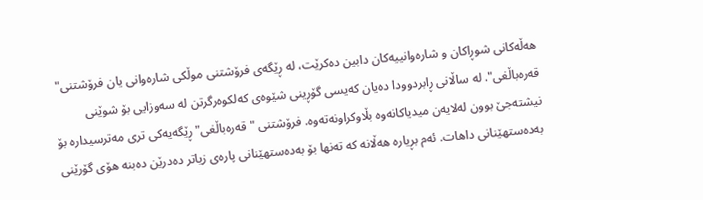هەڵەکانی شوڕاکان و شارەوانییەکان دابین دەکرێت، لە ڕێگەی فرۆشتنی موڵکی شارەوانی یان فرۆشتنی" قەرەباڵغی". لە ساڵانی ڕابردوودا دەیان کەیسی گۆڕینی شێوەی کەلکوەرگرتن لە سەوزایی بۆ شوێنی نیشتەجێ بوون لەلایەن میدیاکانەوە بڵاوکراونەتەوە. فرۆشتنی "قەرەباڵغی" ڕێگەیەکی تری مەترسیدارە بۆ بەدەستهێنانی داهات. ئەم بڕیارە هەڵانە کە تەنها بۆ بەدەستهێنانی پارەی زیاتر دەدرێن دەبنە هۆی گۆرێنی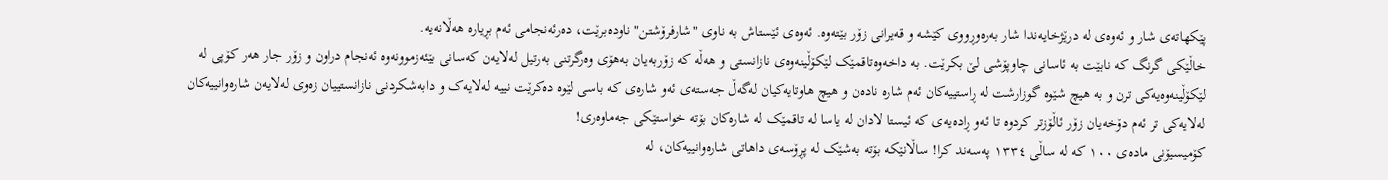پێکهاتەی شار و ئەوەی لە درێژخایەندا شار بەرەوڕووی کێشە و قەیرانی زۆر بێتەوە. ئەوەی ئێستاش بە ناوی "شارفرۆشتن" ناودەبرێت، دەرئەنجامی ئەم بڕیارە هەڵانەیە.
خاڵێکی گرنگ کە نابێت بە ئاسانی چاوپۆشی لێ بکرێت. بە داخەوەتاقمێک لێکۆڵینەوەی نازانستی و هەڵە کە زۆربەیان بەهۆی وەرگرتنی بەرتیل لەلایەن کەسانی بێئەزموونەوە ئەنجام دراون و زۆر جار هەر کۆپی لە لێکۆڵینەوەیەکی ترن و بە هیچ شێوە گوزارشت لە ڕاستییەکان ئەم شارە نادەن و هیچ هاوتایەکیان لەگەڵ جەستەی ئەو شارەی کە باسی لێوە دەکرێت نییە لەلایەک و دابەشکردنی نازانستییان زەوی لەلایەن شارەوانییەکان لەلایەکی تر ئەم دۆخەیان زۆر ئاڵۆزتر کردوە تا ئەو ڕادەیەی کە ئیستا لادان لە یاسا لە تاقمێک لە شارەکان بۆتە خواستێکی جەماوەری!
کۆمیسیۆنی مادەی ١٠٠ کە لە ساڵی ١٣٣٤ پەسەند کرا! ساڵانێکە بۆتە بەشێک لە پڕۆسەی داهاتی شارەوانییەکان، لە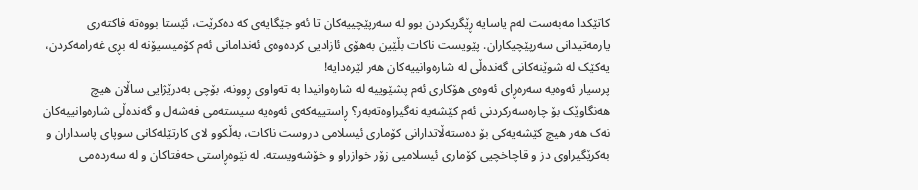کاتێکدا مەبەست لەم یاسایە ڕێگریکردن بوو لە سەرپێچییەکان تا ئەو جێگایەی کە دەکرێت، ئێستا بووەتە فاکتەری یارمەتیدانی سەرپێچیکاران. پێویست ناکات بڵێین بەهۆی ئازادیی کردەوەی ئەندامانی ئەم کۆمیسیۆنە لە بڕی غەرامەکردن، یەکێک لە شوێنەکانی گەندەڵی لە شارەوانییەکان هەر لێرەدایە!
پرسیار ئەوەیە سەرەڕای ئەوەی هۆکاری ئەم پشێوییە لە شارەوانیدا بە تەواوی ڕوونە، بۆچی بەدرێژایی ساڵان هیچ هەنگاوێک بۆ چارەسەرکردنی ئەم کێشەیە نەگیراوەتەبەر؟ ڕاستییەکەی ئەوەیە سیستەمی فەشەل و گەندەڵی شارەوانییەکان نەک هەر هیچ کێشەیەکی بۆ دەستەڵاتدارانی کۆماری ئیسلامی دروست ناکات، بەڵکوو لای کارتێلەکانی سوپای پاسداران و بەکرێگیراوی دز و قاچاخچیی کۆماری ئیسلامیی زۆر خوازراو و خۆشەویستە. لە نێوەڕاستی حەفتاکان و لە سەردەمی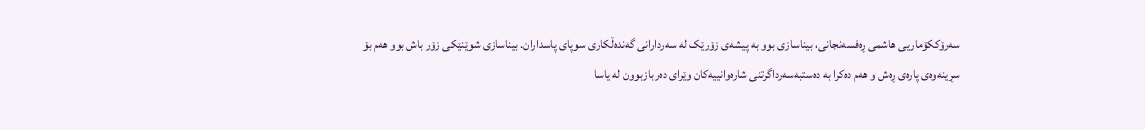سەرۆککۆماریی هاشمی ڕەفسەنجانی، بیناسازی بوو بە پیشەی زۆرێک لە سەردارانی گەندەڵکاری سوپای پاسداران. بیناسازی شوێنێکی زۆر باش بوو هەم بۆ سڕینەوەی پارەی ڕەش و هەم دەکرا بە دەستبەسەرداگرتنی شارەوانییەکان وێرای دەربازبوون لە یاسا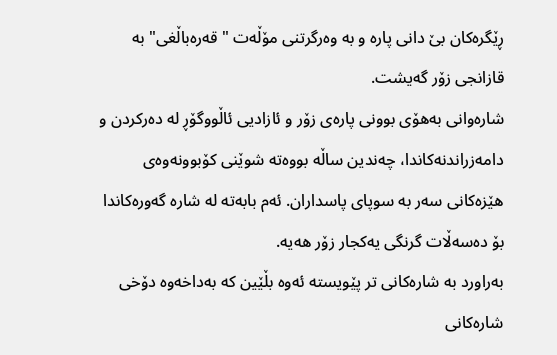ڕێگرەکان بێ دانی پارە و بە وەرگرتنی مۆڵەت " قەرەباڵغی" بە قازانجی زۆر گەیشت.
شارەوانی بەهۆی بوونی پارەی زۆر و ئازادیی ئاڵووگۆڕ لە دەرکردن و دامەزراندنەکاندا، چەندین ساڵە بووەتە شوێنی کۆبوونەوەی هێزەکانی سەر بە سوپای پاسداران. ئەم بابەتە لە شارە گەورەکاندا بۆ دەسەڵات گرنگی یەکجار زۆر هەیە.
بەراورد بە شارەکانی تر پێویستە ئەوە بڵێین کە بەداخەوە دۆخی شارەکانی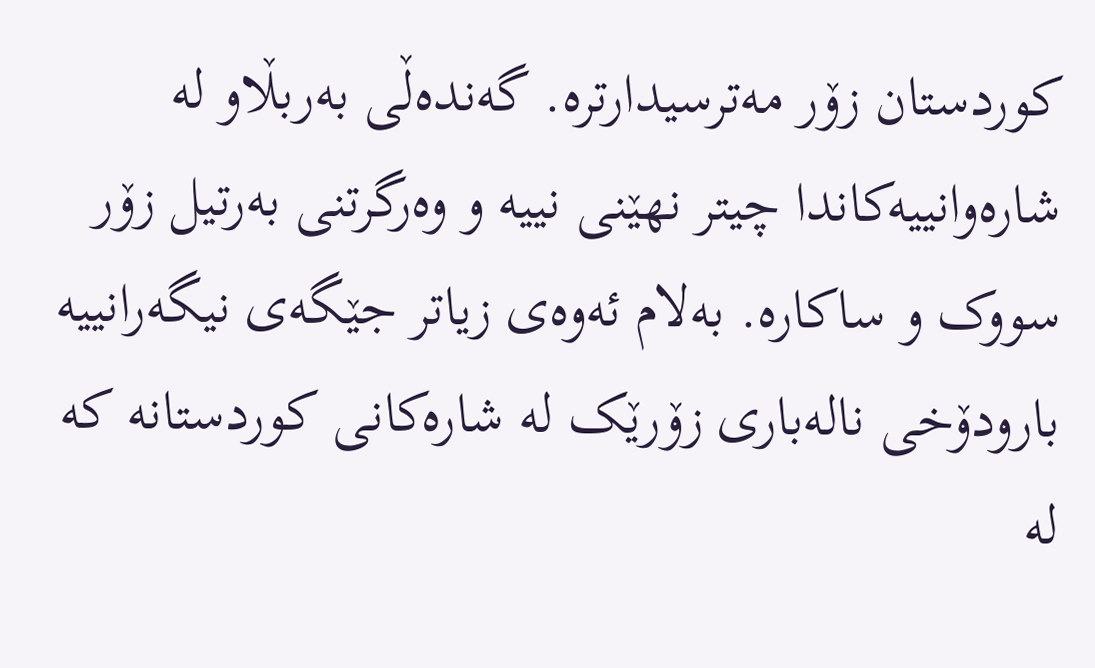کوردستان زۆر مەترسیدارترە. گەندەڵی بەربڵاو لە شارەوانییەکاندا چیتر نهێنی نییە و وەرگرتنی بەرتیل زۆر سووک و ساکارە. بەلام ئەوەی زیاتر جێگەی نیگەرانییە بارودۆخی نالەباری زۆرێک لە شارەکانی کوردستانە کە لە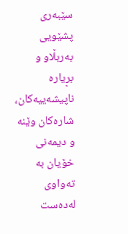سێبەری پشێویی بەربڵاو و بڕیارە ناپیشەییەکان، شارەکان وێنە و دیمەنی خۆیان بە تەواوی لەدەست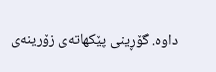داوە. گۆڕینی پێکهاتەی زۆرینەی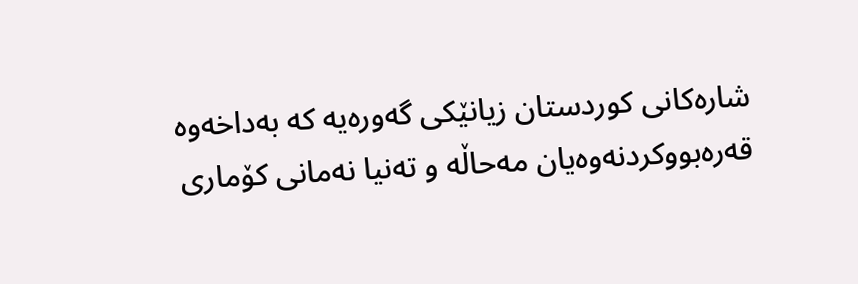شارەکانی کوردستان زیانێکی گەورەیە کە بەداخەوە قەرەبووکردنەوەیان مەحاڵە و تەنیا نەمانی کۆماری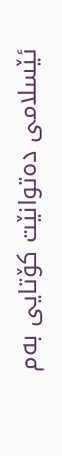ئێسلامی دەتوانێت کۆتایی بەم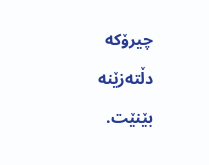چیرۆکە دڵتەزێنە بێنێت.